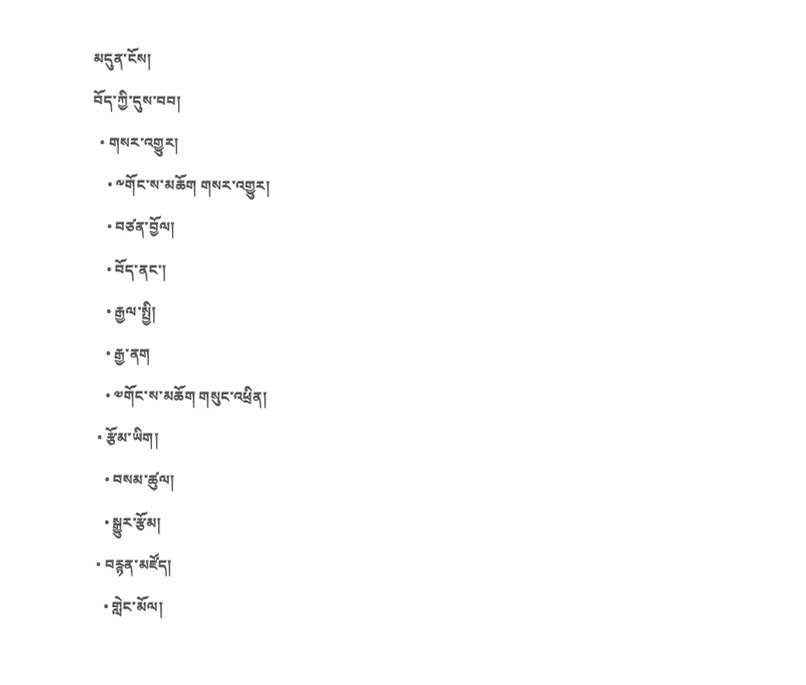མདུན་ངོས།
བོད་ཀྱི་དུས་བབ།
  • གསར་འགྱུར།
    • ༸གོང་ས་མཆོག གསར་འགྱུར།
    • བཙན་བྱོལ།
    • བོད་ནང་།
    • རྒྱལ་སྤྱི།
    • རྒྱ་ནག
    • ༧གོང་ས་མཆོག གསུང་འཕྲིན།
  • རྩོམ་ཡིག།
    • བསམ་ཚུལ།
    • སྒྱུར་རྩོམ།
  • བརྙན་མཛོད།
    • གླེང་མོལ།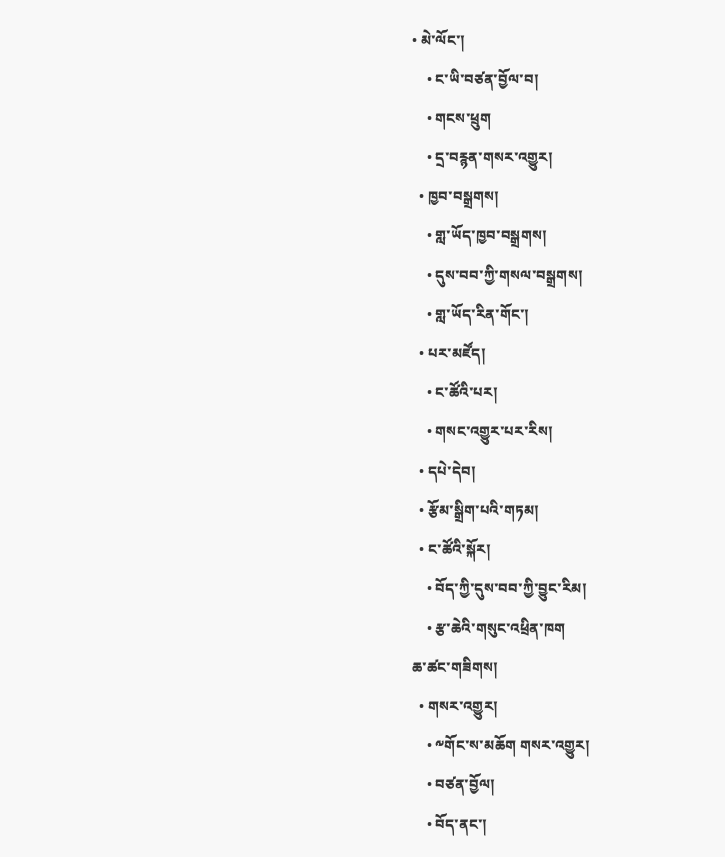• མེ་ལོང་།
    • ང་ཡི་བཙན་བྱོལ་བ།
    • གངས་ཕྲུག
    • དྲ་བརྙན་གསར་འགྱུར།
  • ཁྱབ་བསྒྲགས།
    • གླ་ཡོད་ཁྱབ་བསྒྲགས།
    • དུས་བབ་ཀྱི་གསལ་བསྒྲགས།
    • གླ་ཡོད་རིན་གོང་།
  • པར་མཛོད།
    • ང་ཚོའི་པར།
    • གསང་འགྱུར་པར་རིས།
  • དཔེ་དེབ།
  • རྩོམ་སྒྲིག་པའི་གཏམ།
  • ང་ཚོའི་སྐོར།
    • བོད་ཀྱི་དུས་བབ་ཀྱི་བྱུང་རིམ།
    • རྩ་ཆེའི་གསུང་འཕྲིན་ཁག
ཆ་ཚང་གཟིགས།
  • གསར་འགྱུར།
    • ༸གོང་ས་མཆོག གསར་འགྱུར།
    • བཙན་བྱོལ།
    • བོད་ནང་།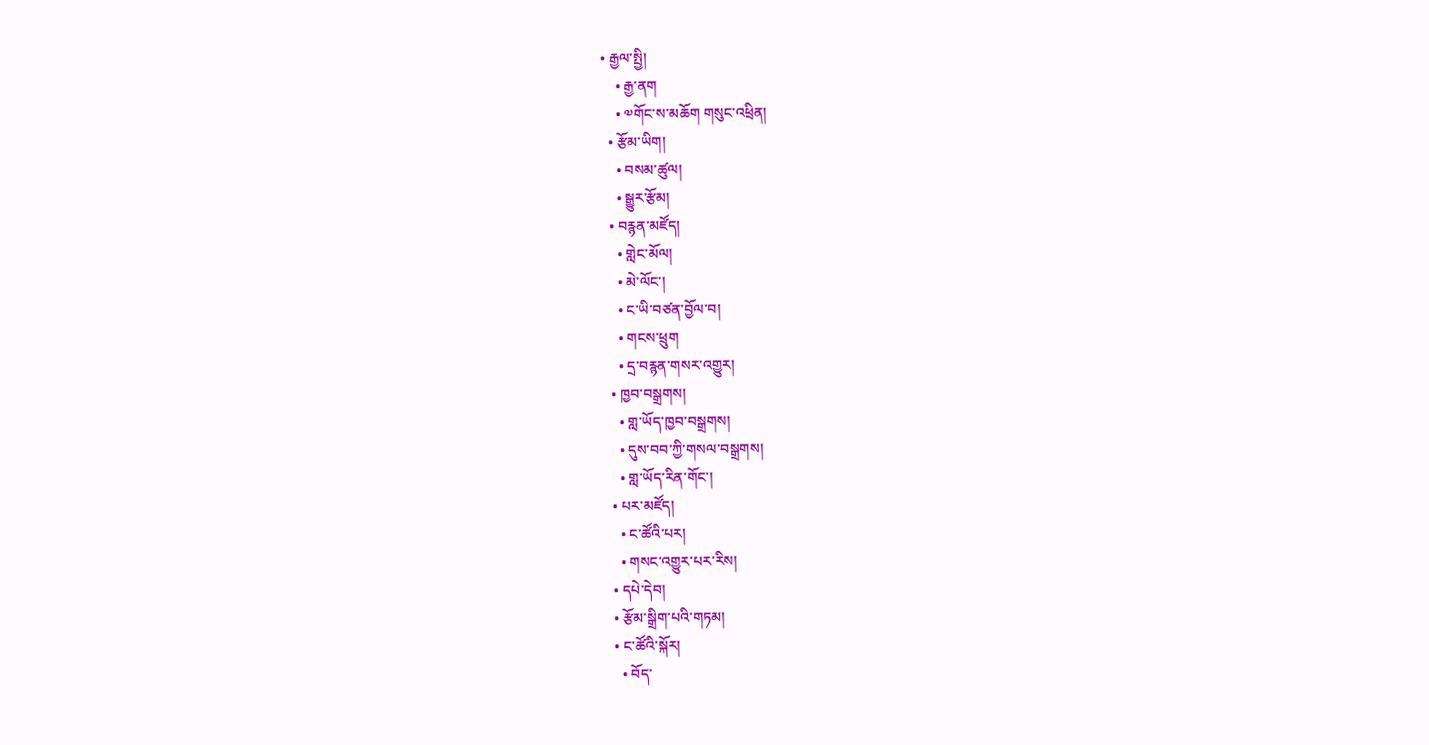• རྒྱལ་སྤྱི།
    • རྒྱ་ནག
    • ༧གོང་ས་མཆོག གསུང་འཕྲིན།
  • རྩོམ་ཡིག།
    • བསམ་ཚུལ།
    • སྒྱུར་རྩོམ།
  • བརྙན་མཛོད།
    • གླེང་མོལ།
    • མེ་ལོང་།
    • ང་ཡི་བཙན་བྱོལ་བ།
    • གངས་ཕྲུག
    • དྲ་བརྙན་གསར་འགྱུར།
  • ཁྱབ་བསྒྲགས།
    • གླ་ཡོད་ཁྱབ་བསྒྲགས།
    • དུས་བབ་ཀྱི་གསལ་བསྒྲགས།
    • གླ་ཡོད་རིན་གོང་།
  • པར་མཛོད།
    • ང་ཚོའི་པར།
    • གསང་འགྱུར་པར་རིས།
  • དཔེ་དེབ།
  • རྩོམ་སྒྲིག་པའི་གཏམ།
  • ང་ཚོའི་སྐོར།
    • བོད་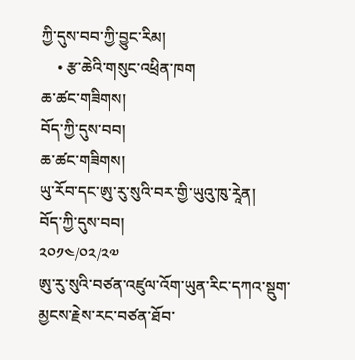ཀྱི་དུས་བབ་ཀྱི་བྱུང་རིམ།
    • རྩ་ཆེའི་གསུང་འཕྲིན་ཁག
ཆ་ཚང་གཟིགས།
བོད་ཀྱི་དུས་བབ།
ཆ་ཚང་གཟིགས།
ཡུ་རོབ་དང་ཨུ་རུ་སུའི་བར་གྱི་ཡུའུ་ཁུ་རཱེན།
བོད་ཀྱི་དུས་བབ།
༢༠༡༤/༠༢/༢༧
ཨུ་རུ་སུའི་བཙན་འཛུལ་འོག་ཡུན་རིང་དཀའ་སྡུག་མྱངས་རྗེས་རང་བཙན་ཐོབ་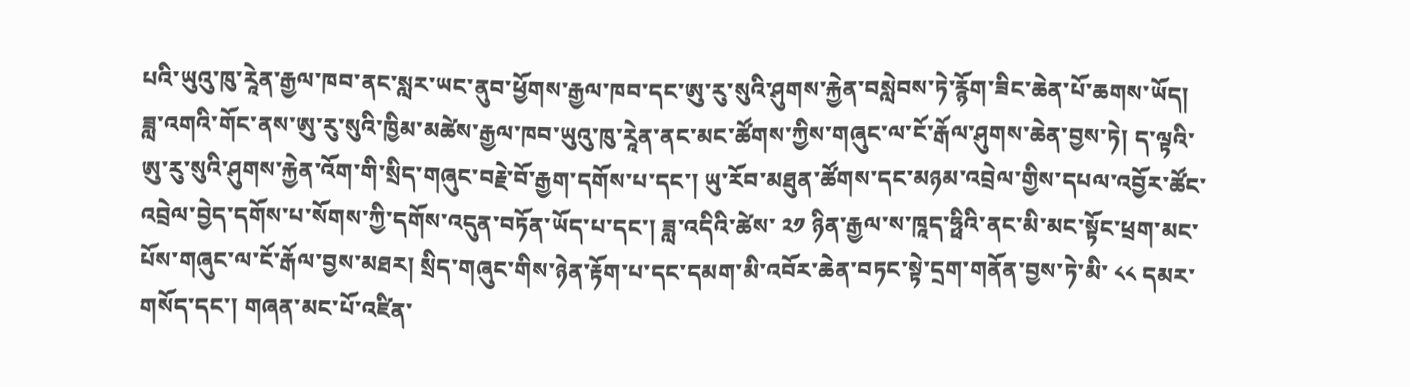པའི་ཡུའུ་ཁུ་རཱེན་རྒྱལ་ཁབ་ནང་སླར་ཡང་ནུབ་ཕྱོགས་རྒྱལ་ཁབ་དང་ཨུ་རུ་སུའི་ཤུགས་རྐྱེན་བསླེབས་ཏེ་རྙོག་ཟིང་ཆེན་པོ་ཆགས་ཡོད།
ཟླ་འགའི་གོང་ནས་ཨུ་རུ་སུའི་ཁྱིམ་མཚེས་རྒྱལ་ཁབ་ཡུའུ་ཁུ་རཱེན་ནང་མང་ཚོགས་ཀྱིས་གཞུང་ལ་ངོ་རྒོལ་ཤུགས་ཆེན་བྱས་ཏེ། ད་ལྟའི་ཨུ་རུ་སུའི་ཤུགས་རྐྱེན་འོག་གི་སྲིད་གཞུང་བརྗེ་བོ་རྒྱག་དགོས་པ་དང་། ཡུ་རོབ་མཐུན་ཚོགས་དང་མཉམ་འབྲེལ་གྱིས་དཔལ་འབྱོར་ཚོང་འབྲེལ་བྱེད་དགོས་པ་སོགས་ཀྱི་དགོས་འདུན་བཏོན་ཡོད་པ་དང་། ཟླ་འདིའི་ཚེས་ ༢༡ ཉིན་རྒྱལ་ས་ཁཱད་ཧྥིའི་ནང་མི་མང་སྟོང་ཕྲག་མང་པོས་གཞུང་ལ་ངོ་རྒོལ་བྱས་མཐར། སྲིད་གཞུང་གིས་ཉེན་རྟོག་པ་དང་དམག་མི་འབོར་ཆེན་བཏང་སྟེ་དྲག་གནོན་བྱས་ཏེ་མི་ ༨༨ དམར་གསོད་དང་། གཞན་མང་པོ་འཛིན་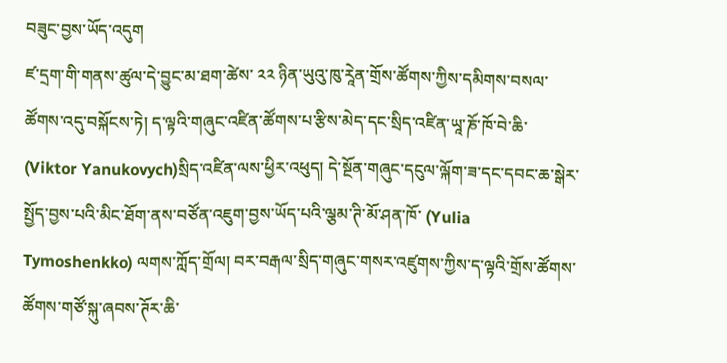བཟུང་བྱས་ཡོད་འདུག
ཛ་དྲག་གི་གནས་ཚུལ་དེ་བྱུང་མ་ཐག་ཚེས་ ༢༢ ཉིན་ཡུའུ་ཁུ་རཱེན་གྲོས་ཚོགས་ཀྱིས་དམིགས་བསལ་ཚོགས་འདུ་བསྐོངས་ཏེ། ད་ལྟའི་གཞུང་འཛིན་ཚོགས་པ་རྩིས་མེད་དང་སྲིད་འཛིན་ཡཱ་ཎོ་ཁོ་བེ་ཆི་ (Viktor Yanukovych)སྲིད་འཛིན་ལས་ཕྱིར་འཕུད། དེ་སྔོན་གཞུང་དངུལ་ལྐོག་ཟ་དང་དབང་ཆ་སྒེར་སྤྱོད་བྱས་པའི་མིང་ཐོག་ནས་བཙོན་འཇུག་བྱས་ཡོད་པའི་ལྕམ་ཊི་མོ་ཤན་ཁོ་ (Yulia Tymoshenkko) ལགས་ཀློད་གྲོལ། བར་བརྒལ་སྲིད་གཞུང་གསར་འཛུགས་ཀྱིས་ད་ལྟའི་གྲོས་ཚོགས་ཚོགས་གཙོ་སྐུ་ཞབས་ཊོར་ཆི་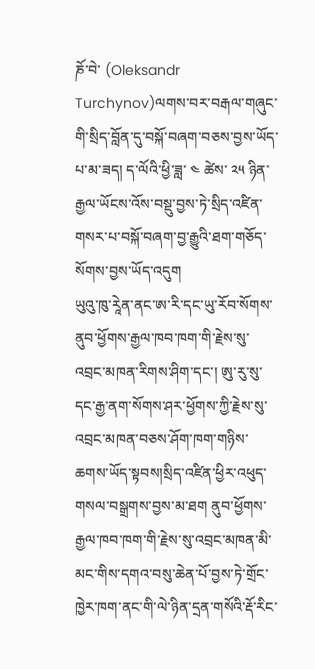ཎོ་བེ་ (Oleksandr Turchynov)ལགས་བར་བརྒལ་གཞུང་གི་སྲིད་བློན་དུ་བསྐོ་བཞག་བཅས་བྱས་ཡོད་པ་མ་ཟད། ད་ལོའི་ཕྱི་ཟླ་ ༤ ཚེས་ ༢༥ ཉིན་རྒྱལ་ཡོངས་འོས་བསྡུ་བྱས་ཏེ་སྲིད་འཛིན་གསར་པ་བསྐོ་བཞག་བྱ་རྒྱུའི་ཐག་གཅོད་སོགས་བྱས་ཡོད་འདུག
ཡུའུ་ཁུ་རཱེན་ནང་ཨ་རི་དང་ཡུ་རོབ་སོགས་ནུབ་ཕྱོགས་རྒྱལ་ཁབ་ཁག་གི་རྗེས་སུ་འབྲང་མཁན་རིགས་ཤིག་དང་། ཨུ་རུ་སུ་དང་རྒྱ་ནག་སོགས་ཤར་ཕྱོགས་ཀྱི་རྗེས་སུ་འབྲང་མཁན་བཅས་ཤོག་ཁག་གཉིས་ཆགས་ཡོད་སྟབས།སྲིད་འཛིན་ཕྱིར་འཕུད་གསལ་བསྒྲགས་བྱས་མ་ཐག ནུབ་ཕྱོགས་རྒྱལ་ཁབ་ཁག་གི་རྗེས་སུ་འབྲང་མཁན་མི་མང་གིས་དགའ་བསུ་ཆེན་པོ་བྱས་ཏེ་གྲོང་ཁྱེར་ཁག་ནང་གི་ལེ་ཉིན་དྲན་གསོའི་རྡོ་རིང་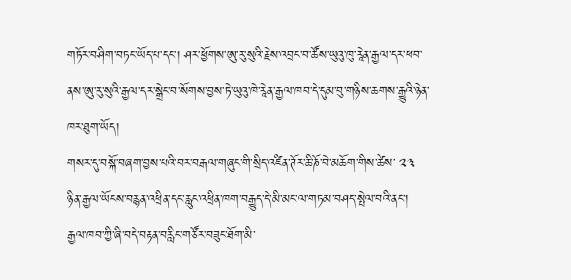གཏོར་བཤིག་བཏང་ཡོད་པ་དང་། ཤར་ཕྱོགས་ཨུ་རུ་སུའི་རྗེས་འབྲང་བ་ཚོས་ཡུའུ་ཁུ་རཱེན་རྒྱལ་དར་ཕབ་ནས་ཨུ་རུ་སུའི་རྒྱལ་དར་སྒྲེང་བ་སོགས་བྱས་ཏེ་ཡུའུ་ཁེ་རཱེན་རྒྱལ་ཁབ་དེ་དུམ་བུ་གཉིས་ཆགས་རྒྱུའི་ཉེན་ཁར་ཐུག་ཡོད།
གསར་དུ་བསྐོ་བཞག་བྱས་པའི་བར་བརྒལ་གཞུང་གི་སྲིད་འཛིན་ཊོར་ཆི་ཎོ་བེ་མཆོག་གིས་ཚེས་ ༢༣ ཉིན་རྒྱལ་ཡོངས་བརྙན་འཕྲིན་དང་རླུང་འཕྲིན་ཁག་བརྒྱུད་དེ་མི་མང་ལ་གཏམ་བཤད་སྤེལ་བའི་ནང་། རྒྱལ་ཁབ་ཀྱི་ཞི་བདེ་བརྟན་བརླིང་གཙོར་བཟུང་ཐོག་མི་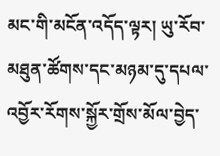མང་གི་མངོན་འདོད་ལྟར། ཡུ་རོབ་མཐུན་ཚོགས་དང་མཉམ་དུ་དཔལ་འབྱོར་རོགས་སྐྱོར་གྲོས་མོལ་བྱེད་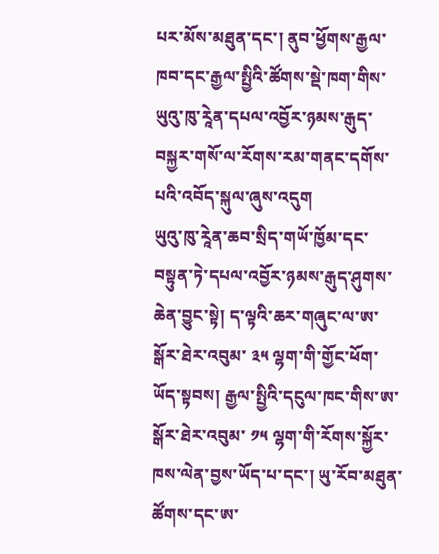པར་མོས་མཐུན་དང་། ནུབ་ཕྱོགས་རྒྱལ་ཁབ་དང་རྒྱལ་སྤྱིའི་ཚོགས་སྡེ་ཁག་གིས་ཡུའུ་ཁུ་རཱེན་དཔལ་འབྱོར་ཉམས་རྒུད་བསྐྱར་གསོ་ལ་རོགས་རམ་གནང་དགོས་པའི་འབོད་སྐུལ་ཞུས་འདུག
ཡུའུ་ཁུ་རཱེན་ཆབ་སྲིད་གཡོ་ཁྱོམ་དང་བསྟུན་ཏེ་དཔལ་འབྱོར་ཉམས་རྒུད་ཤུགས་ཆེན་བྱུང་སྟེ། ད་ལྟའི་ཆར་གཞུང་ལ་ཨ་སྒོར་ཐེར་འབུམ་ ༣༥ ལྷག་གི་གྱོང་ཕོག་ཡོད་སྟབས། རྒྱལ་སྤྱིའི་དངུལ་ཁང་གིས་ཨ་སྒོར་ཐེར་འབུམ་ ༡༥ ལྷག་གི་རོགས་སྐྱོར་ཁས་ལེན་བྱས་ཡོད་པ་དང་། ཡུ་རོབ་མཐུན་ཚོགས་དང་ཨ་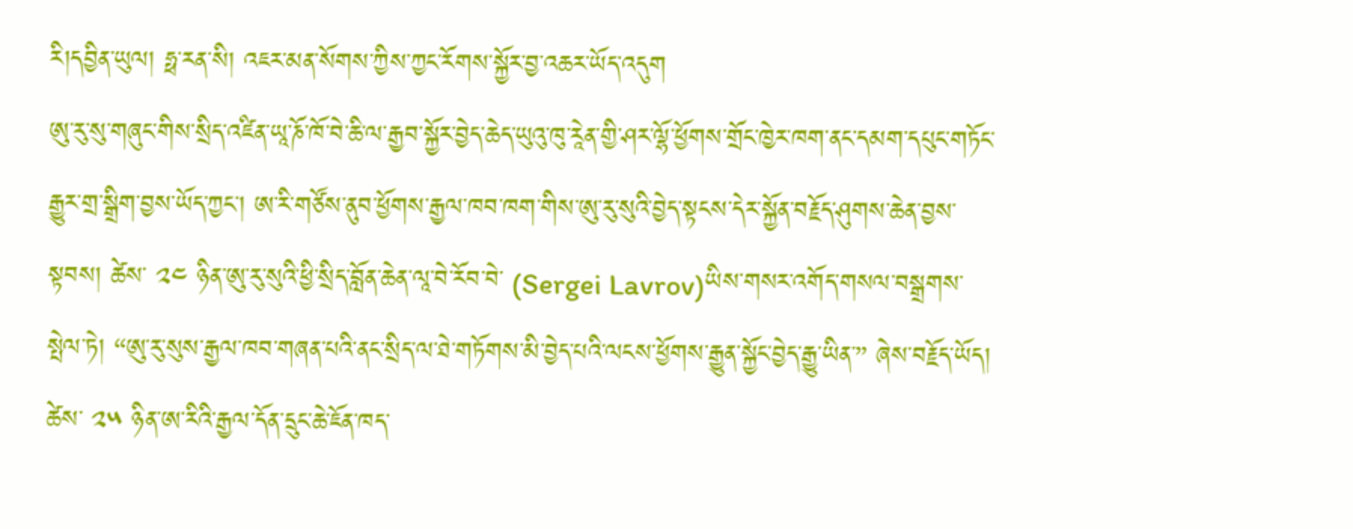རི།དབྱིན་ཡུལ། ཧྥ་རན་སི། འཇར་མན་སོགས་ཀྱིས་ཀྱང་རོགས་སྐྱོར་བྱ་འཆར་ཡོད་འདུག
ཨུ་རུ་སུ་གཞུང་གིས་སྲིད་འཛིན་ཡཱ་ཎོ་ཁོ་བེ་ཆི་ལ་རྒྱབ་སྐྱོར་བྱེད་ཆེད་ཡུའུ་ཁུ་རཱེན་གྱི་ཤར་ལྷོ་ཕྱོགས་གྲོང་ཁྱེར་ཁག་ནང་དམག་དཔུང་གཏོང་རྒྱུར་གྲ་སྒྲིག་བྱས་ཡོད་ཀྱང་། ཨ་རི་གཙོས་ནུབ་ཕྱོགས་རྒྱལ་ཁབ་ཁག་གིས་ཨུ་རུ་སུའི་བྱེད་སྟངས་དེར་སྐྱོན་བརྗོད་ཤུགས་ཆེན་བྱས་སྟབས། ཚེས་ ༢༤ ཉིན་ཨུ་རུ་སུའི་ཕྱི་སྲིད་བློན་ཆེན་ལཱ་བེ་རོབ་བེ་ (Sergei Lavrov)ཡིས་གསར་འགོད་གསལ་བསྒྲགས་སྤེལ་ཏེ། “ཨུ་རུ་སུས་རྒྱལ་ཁབ་གཞན་པའི་ནང་སྲིད་ལ་ཐེ་གཏོགས་མི་བྱེད་པའི་ལངས་ཕྱོགས་རྒྱུན་སྐྱོང་བྱེད་རྒྱུ་ཡིན་” ཞེས་བརྗོད་ཡོད།
ཚེས་ ༢༥ ཉིན་ཨ་རིའི་རྒྱལ་དོན་དྲུང་ཆེ་ཇོན་ཁད་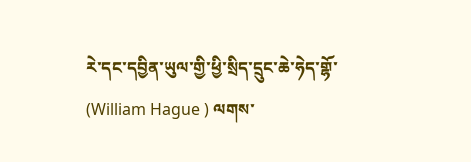རེ་དང་དབྱིན་ཡུལ་གྱི་ཕྱི་སྲིད་དྲུང་ཆེ་ཧེད་གྷོ་ (William Hague ) ལགས་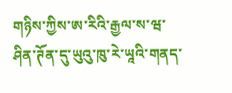གཉིས་ཀྱིས་ཨ་རིའི་རྒྱལ་ས་ཝ་ཤིན་ཊོན་དུ་ཡུའུ་ཁུ་རེ་ཡཱའི་གནད་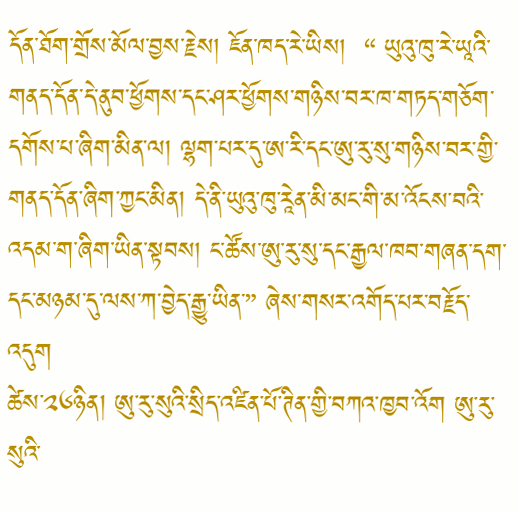དོན་ཐོག་གྲོས་མོལ་བྱས་རྗེས། ཇོན་ཁད་རེ་ཡིས།  “ ཡུའུ་ཁུ་རེ་ཡཱའི་གནད་དོན་དེ་ནུབ་ཕྱོགས་དང་ཤར་ཕྱོགས་གཉིས་བར་ཁ་གཏད་གཅོག་དགོས་པ་ཞིག་མིན་ལ། ལྷག་པར་དུ་ཨ་རི་དང་ཨུ་རུ་སུ་གཉིས་བར་གྱི་གནད་དོན་ཞིག་ཀྱང་མིན། དེ་ནི་ཡུའུ་ཁུ་རཱེན་མི་མང་གི་མ་འོངས་བའི་འདམ་ག་ཞིག་ཡིན་སྟབས། ང་ཚོས་ཨུ་རུ་སུ་དང་རྒྱལ་ཁབ་གཞན་དག་དང་མཉམ་དུ་ལས་ཀ་བྱེད་རྒྱུ་ཡིན་” ཞེས་གསར་འགོད་པར་བརྗོད་འདུག
ཚེས་༢༦ཉིན། ཨུ་རུ་སུའི་སྲིད་འཛིན་པོ་ཊིན་གྱི་བཀའ་ཁྱབ་འོག ཨུ་རུ་སུའི་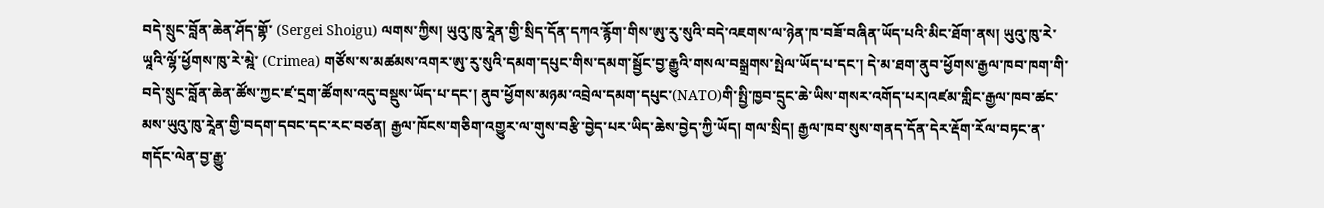བདེ་སྲུང་བློན་ཆེན་ཤོད་གྷོ་ (Sergei Shoigu) ལགས་ཀྱིས། ཡུའུ་ཁུ་རཱེན་གྱི་སྲིད་དོན་དཀའ་རྙོག་གིས་ཨུ་རུ་སུའི་བདེ་འཇགས་ལ་ཉེན་ཁ་བཟོ་བཞིན་ཡོད་པའི་མིང་ཐོག་ནས། ཡུའུ་ཁུ་རེ་ཡཱའི་ལྷོ་ཕྱོགས་ཁུ་རེ་མྰེ་ (Crimea) གཙོས་ས་མཚམས་འགར་ཨུ་རུ་སུའི་དམག་དཔུང་གིས་དམག་སྦྱོང་བྱ་རྒྱུའི་གསལ་བསྒྲགས་སྤེལ་ཡོད་པ་དང་། དེ་མ་ཐག་ནུབ་ཕྱོགས་རྒྱལ་ཁབ་ཁག་གི་བདེ་སྲུང་བློན་ཆེན་ཚོས་ཀྱང་ཛ་དྲག་ཚོགས་འདུ་བསྡུས་ཡོད་པ་དང་། ནུབ་ཕྱོགས་མཉམ་འབྲེལ་དམག་དཔུང་(NATO)གི་སྤྱི་ཁྱབ་དྲུང་ཆེ་ཡིས་གསར་འགོད་པར།འཛམ་གླིང་རྒྱལ་ཁབ་ཚང་མས་ཡུའུ་ཁུ་རཱེན་གྱི་བདག་དབང་དང་རང་བཙན། རྒྱལ་ཁོངས་གཅིག་འགྱུར་ལ་གུས་བརྩི་བྱེད་པར་ཡིད་ཆེས་བྱེད་ཀྱི་ཡོད། གལ་སྲིད། རྒྱལ་ཁབ་སུས་གནད་དོན་དེར་རྡོག་རོལ་བཏང་ན་གདོང་ལེན་བྱ་རྒྱུ་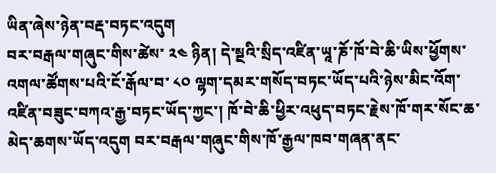ཡིན་ཞེས་ཉེན་བརྡ་བཏང་འདུག
བར་བརྒལ་གཞུང་གིས་ཚེས་ ༢༤ ཉིན། དེ་སྔའི་སྲིད་འཛིན་ཡཱ་ཎོ་ཁོ་བེ་ཆི་ཡིས་ཕྱོགས་འགལ་ཚོགས་པའི་ངོ་རྒོལ་བ་ ༨༠ ལྷག་དམར་གསོད་བཏང་ཡོད་པའི་ཉེས་མིང་འོག་འཛིན་བཟུང་བཀའ་རྒྱ་བཏང་ཡོད་ཀྱང་། ཁོ་བེ་ཆི་ཕྱིར་འཕུད་བཏང་རྗེས་ཁོ་གར་སོང་ཆ་མེད་ཆགས་ཡོད་འདུག བར་བརྒལ་གཞུང་གིས་ཁོ་རྒྱལ་ཁབ་གཞན་ནང་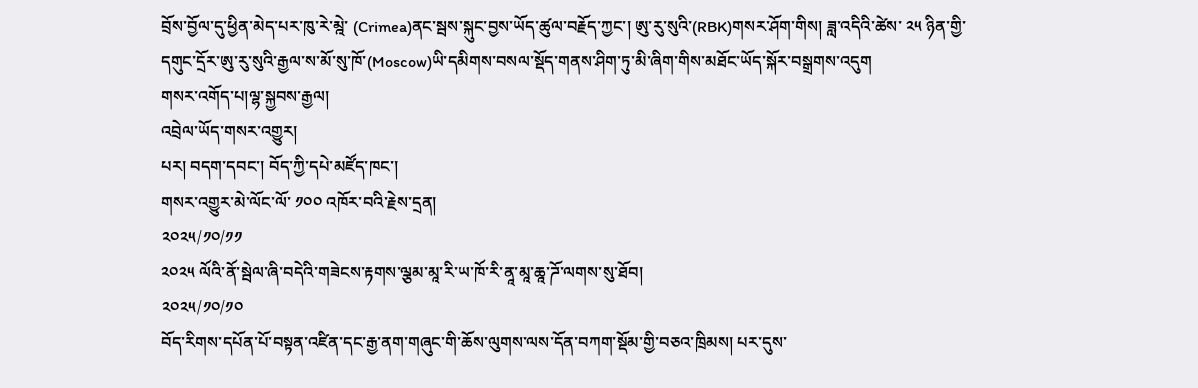བྲོས་བྱོལ་དུ་ཕྱིན་མེད་པར་ཁུ་རེ་མྰེ་ (Crimea)ནང་སྦས་སྐུང་བྱས་ཡོད་ཚུལ་བརྗོད་ཀྱང་། ཨུ་རུ་སུའི་(RBK)གསར་ཤོག་གིས། ཟླ་འདིའི་ཚེས་ ༢༥ ཉིན་གྱི་དགུང་དྲོར་ཨུ་རུ་སུའི་རྒྱལ་ས་མོ་སུ་ཁོ་(Moscow)ཡི་དམིགས་བསལ་སྡོད་གནས་ཤིག་ཏུ་མི་ཞིག་གིས་མཐོང་ཡོད་སྐོར་བསྒྲགས་འདུག
གསར་འགོད་པ།ལྷ་སྐྱབས་རྒྱལ།
འབྲེལ་ཡོད་གསར་འགྱུར།
པར། བདག་དབང་། བོད་ཀྱི་དཔེ་མཛོད་ཁང་།
གསར་འགྱུར་མེ་ལོང་ལོ་ ༡༠༠ འཁོར་བའི་རྗེས་དྲན།
༢༠༢༥/༡༠/༡༡
༢༠༢༥ ལོའི་ནོ་སྦེལ་ཞི་བདེའི་གཟེངས་རྟགས་ལྕམ་མཱ་རི་ཡ་ཁོ་རི་ནཱ་མཱ་ཆཱ་ཌོ་ལགས་སུ་ཐོབ།
༢༠༢༥/༡༠/༡༠
བོད་རིགས་དཔོན་པོ་བསྟན་འཛིན་དང་རྒྱ་ནག་གཞུང་གི་ཆོས་ལུགས་ལས་དོན་བཀག་སྡོམ་གྱི་བཅའ་ཁྲིམས། པར་དུས་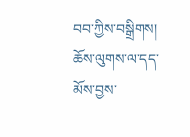བབ་ཀྱིས་བསྒྲིགས།
ཆོས་ལུགས་ལ་དད་མོས་བྱས་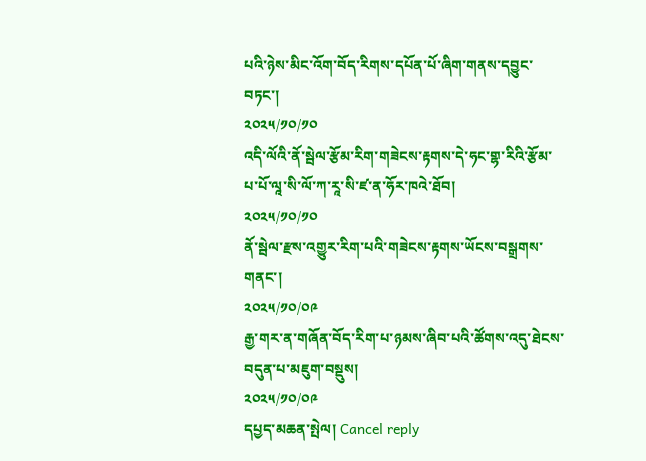པའི་ཉེས་མིང་འོག་བོད་རིགས་དཔོན་པོ་ཞིག་གནས་དབྱུང་བཏང་།
༢༠༢༥/༡༠/༡༠
འདི་ལོའི་ནོ་སྦེལ་རྩོམ་རིག་གཟེངས་རྟགས་དེ་ཧང་གྷ་རིའི་རྩོམ་པ་པོ་ལཱ་སི་ལོ་ཀ་རཱ་སི་ཛ་ན་ཧོར་ཁའེ་ཐོབ།
༢༠༢༥/༡༠/༡༠
ནོ་སྦེལ་རྫས་འགྱུར་རིག་པའི་གཟེངས་རྟགས་ཡོངས་བསྒྲགས་གནང་།
༢༠༢༥/༡༠/༠༩
རྒྱ་གར་ན་གཞོན་བོད་རིག་པ་ཉམས་ཞིབ་པའི་ཚོགས་འདུ་ཐེངས་བདུན་པ་མཇུག་བསྡུས།
༢༠༢༥/༡༠/༠༩
དཔྱད་མཆན་སྤེལ། Cancel reply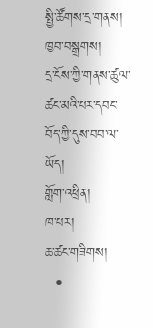སྤྱི་ཚོགས་དྲ་གནས།
ཁྱབ་བསྒྲགས།
དྲ་ངོས་ཀྱི་གནས་ཚུལ་ཚང་མའི་པར་དབང་བོད་ཀྱི་དུས་བབ་ལ་ཡོད།
གློག་འཕྲིན།
ཁ་པར།
ཆ་ཚང་གཟིགས།
  •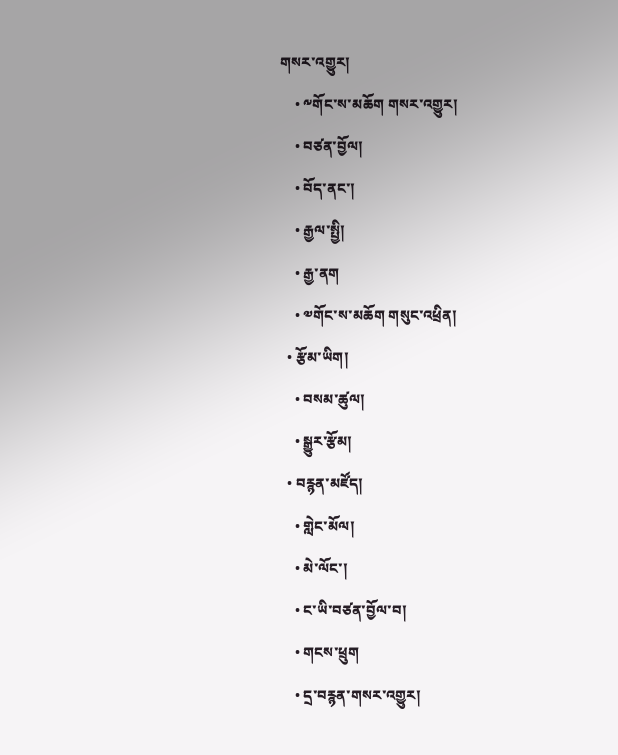གསར་འགྱུར།
    • ༸གོང་ས་མཆོག གསར་འགྱུར།
    • བཙན་བྱོལ།
    • བོད་ནང་།
    • རྒྱལ་སྤྱི།
    • རྒྱ་ནག
    • ༧གོང་ས་མཆོག གསུང་འཕྲིན།
  • རྩོམ་ཡིག།
    • བསམ་ཚུལ།
    • སྒྱུར་རྩོམ།
  • བརྙན་མཛོད།
    • གླེང་མོལ།
    • མེ་ལོང་།
    • ང་ཡི་བཙན་བྱོལ་བ།
    • གངས་ཕྲུག
    • དྲ་བརྙན་གསར་འགྱུར།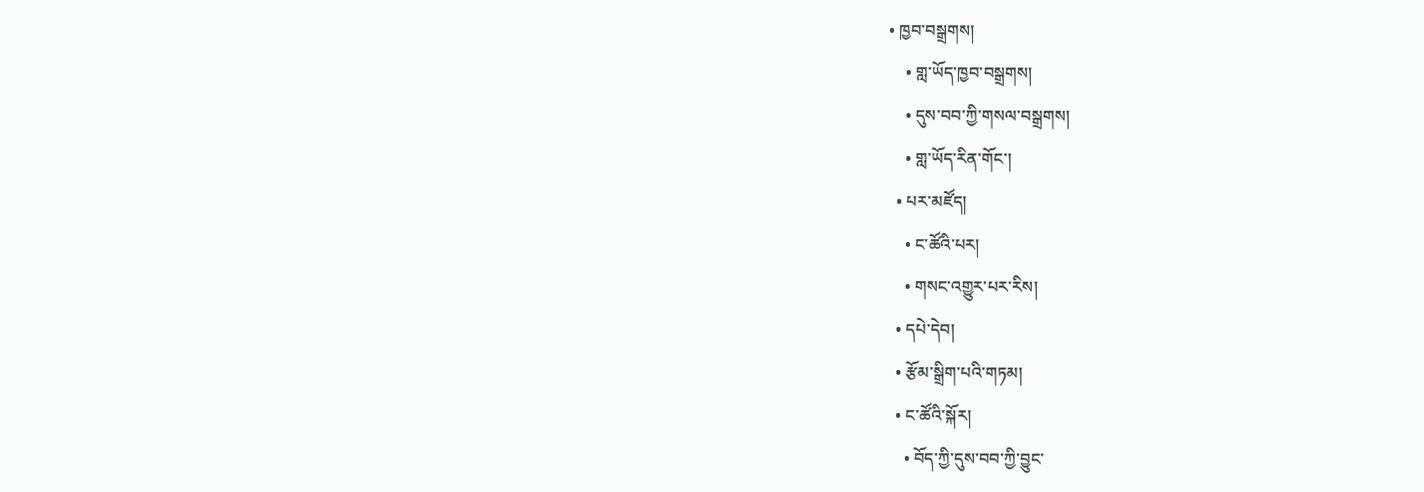• ཁྱབ་བསྒྲགས།
    • གླ་ཡོད་ཁྱབ་བསྒྲགས།
    • དུས་བབ་ཀྱི་གསལ་བསྒྲགས།
    • གླ་ཡོད་རིན་གོང་།
  • པར་མཛོད།
    • ང་ཚོའི་པར།
    • གསང་འགྱུར་པར་རིས།
  • དཔེ་དེབ།
  • རྩོམ་སྒྲིག་པའི་གཏམ།
  • ང་ཚོའི་སྐོར།
    • བོད་ཀྱི་དུས་བབ་ཀྱི་བྱུང་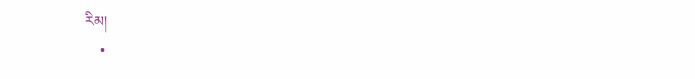རིམ།
    •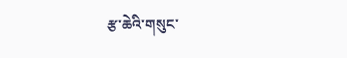རྩ་ཆེའི་གསུང་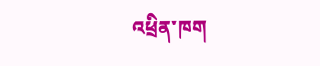འཕྲིན་ཁག